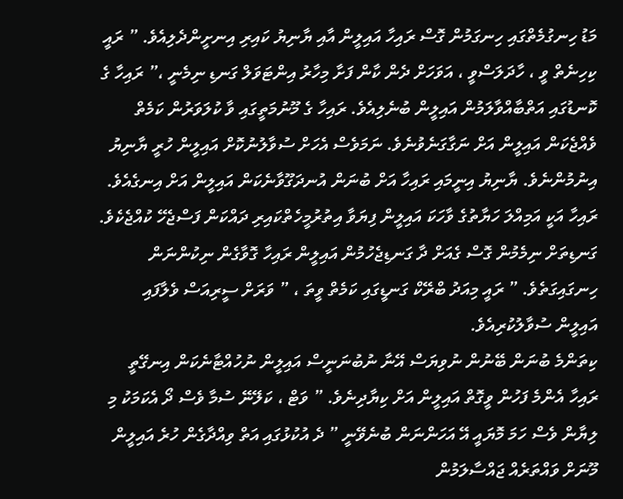މަޑު ހިނގުމެތްގައި ހިނގަމުން ގޮސް ރައިހާ އައިލީން އާއި ޔާނިޔު ކައިރި އިނށީންދެލިއެވެ. ” ރައީ ކިހިނެތް ވީ ، ހާދަލަސްވީ ، އަވަހަށް ދެން ކާން ފަށާ މިހާރު އިންޓަވަލް ގަނޑި ނިމެނީ ،” ރައިހާ ގެ ކޮނޑުގައި އަތްބާއްވާލަމުން އައިލީން ބުނެލިއެވެ. ރައިހާ ގެ މޫނުމަތީގައި ވާ ކުލަވަރުން ކަމެތް ވެއްޖެކަން އައިލީން އަށް ނަގާގަނެވުނެވެ. ނަމަވެސް އެހަށް ސުވާލުނުކޮށް އައިލީން ހުރީ ޔާނިޔު އިނުމުންނެވެ. ޔާނިޔު އިނީމައި ރައިހާ އަށް ބުނަން އުނދަގޫވާނެކަން އައިލީން އަށް އިނގެއެވެ. ރައިހާ އަކީ އަމިއްލަ ހަޔާތުގެ ވާހަކަ އައިލީން ފިޔަވާ އިތުރުމީހެތްކައިރި ދައްކަން ފަސްޖެހޭ ކުއްޖެކެވެ.
ގަނޑިތަށް ނިމެމުން ގޮސް ގެއަށް ދާ ގަނޑިޖެހުމުން އައިލީން ރައިހާ ގޮވާގެން ނިކުންނަން ހިނގައިގަތެވެ. ” ރައީ މިއަދު ބްރޭކް ގަނޑީގައި ކަމެތް ވީތަ ، ” ވަރަށް ސީރިއަސް ވެލާފައި އައިލީން ސުވާލުކުރިއެވެ.
ކިތަންމެ ބުނަން ބޭނުން ނުވިޔަސް އޭނާ ނުބުނަނީސް އައިލީން ނުހުއްޓާނެކަން އިނގޭތީ ރައިހާ އެންމެ ފަހުން ވީގޮތް އައިލީން އަށް ކިޔާދިނެވެ. ” ވަޓް ، ކަލޭނޭ ސުމާ ވެސް ދޯ އެކަމަކު މި ލިޔާން ވެސް ހަމަ މޮޔައީ އޭ އަހަންނަން ބުނެވޭނީ ” ދެ އުކުޅުގައި އަތް ވިއްދާގެން ހުރެ އައިލީން މޫނަށް ވައްތަރެއް ޖައްސާލަމުން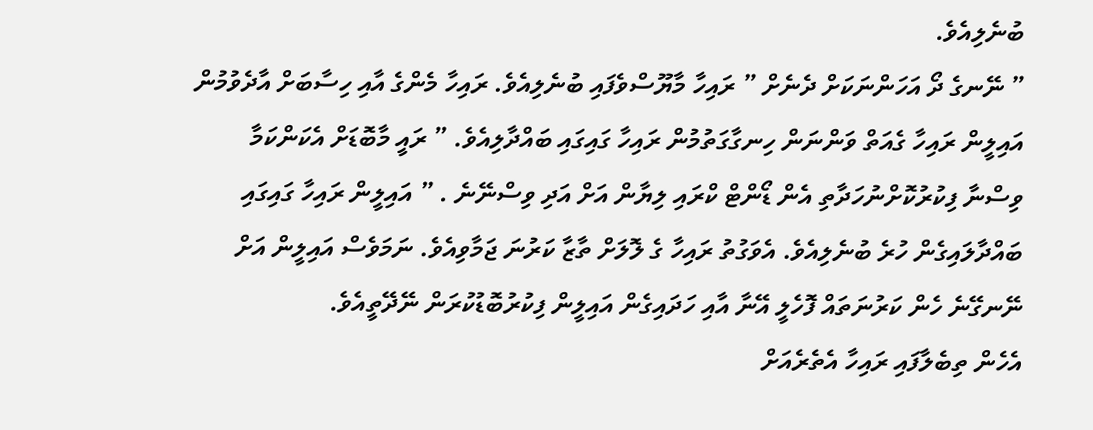ބުނެލިއެވެ.
” ނޭނގެ ދޯ އަހަންނަކަށް ދެނެށް ” ރައިހާ މާޔޫސްވެފައި ބުނެލިއެވެ. ރައިހާ މެންގެ އާއި ހިސާބަށް އާދެވުމުން އައިލީން ރައިހާ ގެއަތް ވަންނަން ހިނގާގަތުމުން ރައިހާ ގައިގައި ބައްދާލިއެވެ. ” ރައީ މާބޮޑަށް އެކަންކަމާ ވިސްނާ ފިކުރުކޮށްނުހަދާތި އެން ޑޯންޓް ކްރައި ލިޔާން އަށް އަދި ވިސްނޭނެ . ” އައިލީން ރައިހާ ގައިގައި ބައްދާލައިގެން ހުރެ ބުނެލިއެވެ. އެވަގުތު ރައިހާ ގެ ލޮލަށް ތާޒާ ކަރުނަ ޖަމާވިއެވެ. ނަމަވެސް އައިލީން އަށް ނޭނގޭނެ ހެން ކަރުނަތައް ފޮހެލީ އޭނާ އާއި ހަދައިގެން އައިލީން ފިކުރުބޮޑުކުރަން ނޭދޭތީއެވެ.
އެހެން ތިބެލާފައި ރައިހާ އެތެރެއަށް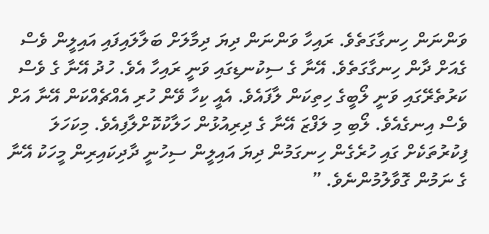ވަންނަން ހިނގާގަތެވެ. ރައިހާ ވަންނަން ދިޔަ ދިމާލަށް ބަލާލައިފައި އައިލީން ވެސް ގެއަށް ދާން ހިނގާގަތެވެ. އޭނާ ގެ ސިކުނޑިގައި ވަނީ ރައިހާ އެވެ. ހުދު އޭނާ ގެ ވެސް ކަރުތެރޭގައި ވަނީ ލޯބީގެ ހިތިކަން ލާފައެވެ. އެއީ ކިހާ ވޭން ހުރި އެއްޗެއްކަން އޭނާ އަށް ވެސް އިނގެއެވެ. ލޯބި މި ލަފްޒަ އޭނާ ގެ ދިރިއުޅުން ހަލާކުކޮށްލާފިއެވެ. މިކަހަލަ ފިކުރުތަކެށް ގައި ހުރެގެން ހިނގަމުން ދިޔަ އައިލީން ސިހުނީ ދާދިކައިރިން މީހަކު އޭނާ ގެ ނަމުން ގޮވާލުމުންނެވެ. ”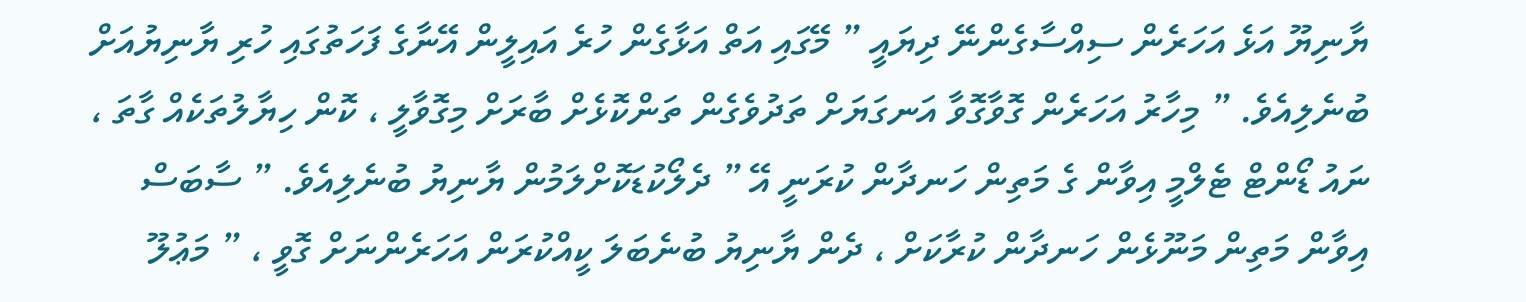ޔާނިޔޫ އަޅެ އަހަރެން ސިއްސާގެންނޭ ދިޔައީ ” މޭގައި އަތް އަޅާގެން ހުރެ އައިލީން އޭނާގެ ފަހަތުގައި ހުރި ޔާނިޔުއަށް ބުނެލިއެވެ. ” މިހާރު އަހަރެން ގޮވާގޮވާ އަނގަޔަށް ތަދުވެގެން ތަންކޮޅެށް ބާރަށް މިގޮވާލީ ، ކޮން ހިޔާލުތަކެއް ގާތަ ، ނައު ޑޯންޓް ޓެލްމީ އިވާން ގެ މަތިން ހަނދާން ކުރަނީ އޭ ” ދެލޯކުޑަކޮށްލަމުން ޔާނިޔު ބުނެލިއެވެ. ” ސާބަސް އިވާން މަތިން މަނޫޅެން ހަނދާން ކުރާކަށް ، ދެން ޔާނިޔު ބުނެބަލަ ކީއްކުރަން އަހަރެންނަށް ގޮވީ ، ” މަޢުލޫ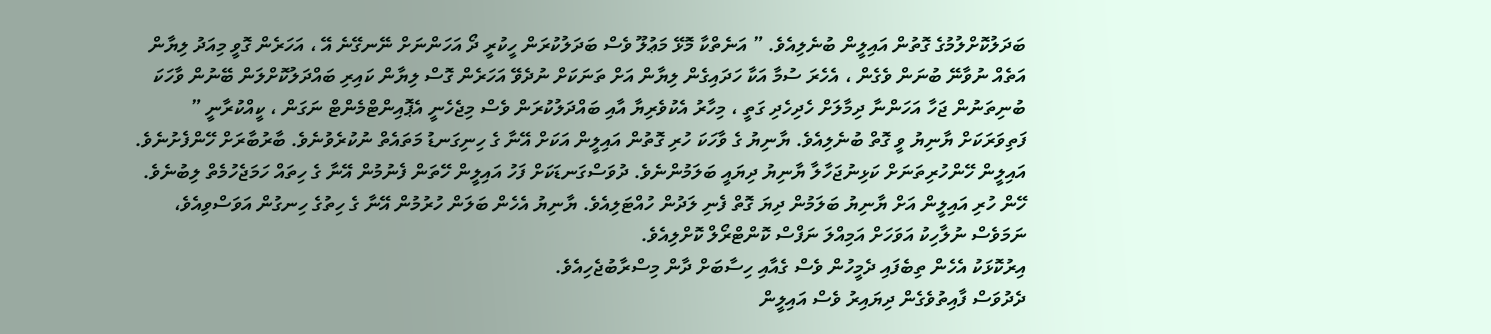ބަދަލުކޮށްލުމުގެ ގޮތުން އައިލީން ބުނެލިއެވެ. ” އަނެތްކާ މޮޅޭ މަޢުލޫ ވެސް ބަދަލުކުރަން ހީކުރީ ދޯ އަހަންނަށް ނޭނގޭނެ އޭ ، އަހަރެން ގޮވީ މިއަދު ލިޔާން އަތެއް ނުވާނޭ ބުނަން ވެގެން ، އެހެރަ ސުމާ އަކާ ހަދައިގެން ލިޔާން އަށް ތަނަކަށް ނުދެވޭ އަހަރެން ގޮސް ލިޔާން ކައިރި ބައްދަލުކޮށްލަން ބޭނުން ވާހަކަ ބުނިތަނުން ޖަހާ އަހަންނާ ދިމާލަށް ހެދިހެދި ގަތީ ، މިހާރު އެކުވެރިޔާ އާއި ބައްދަލުކުރަން ވެސް މިޖެހެނީ އެޕޮއިންޓްމެންޓް ނަގަން ، ކީއްކުރާނީ ” ފަތިވަރަކަށް ޔާނިޔު ވީ ގޮތް ބުނެލިއެވެ. ޔާނިޔު ގެ ވާހަކަ ހުރި ގޮތުން އައިލީން އަކަށް އޭނާ ގެ ހިނިގަނޑު މަތައެތް ނުކުރެވުނެވެ. ބާރުބާރަށް ހޭންފެށުނެވެ. އައިލީން ހޭންހުރިތަނަށް ކަޅިނުޖަހާލާ ޔާނިޔު ދިޔައީ ބަލަމުންނެވެ. ދުވަސްގަނޑަކަށް ފަހު އައިލީން ހޭތަން ފެނުމުން އޭނާ ގެ ހިތައް ހަމަޖެހުމެތް ލިބުނެވެ. ހޭން ހުރި އައިލީން އަށް ޔާނިޔު ބަލަމުން ދިޔަ ގޮތް ފެނި ލަދުން ހުއްޓަލިއެވެ. ޔާނިޔު އެހެން ބަލަން ހުރުމުން އޭނާ ގެ ހިތުގެ ހިނގުން އަވަސްވިއެވެ، ނަމަވެސް ނުލާހިކު އަވަހަށް އަމިއްލަ ނަފްސް ކޮންޓްރޯލް ކޮށްލިއެވެ.
އިރުކޮޅަކު އެހެން ތިބެފައި ދެމީހުން ވެސް ގެއާއި ހިސާބަށް ދާން މިސްރާބުޖެހިއެވެ.
ދެދުވަސް ފާއިތުވެގެން ދިޔައިރު ވެސް އައިލީން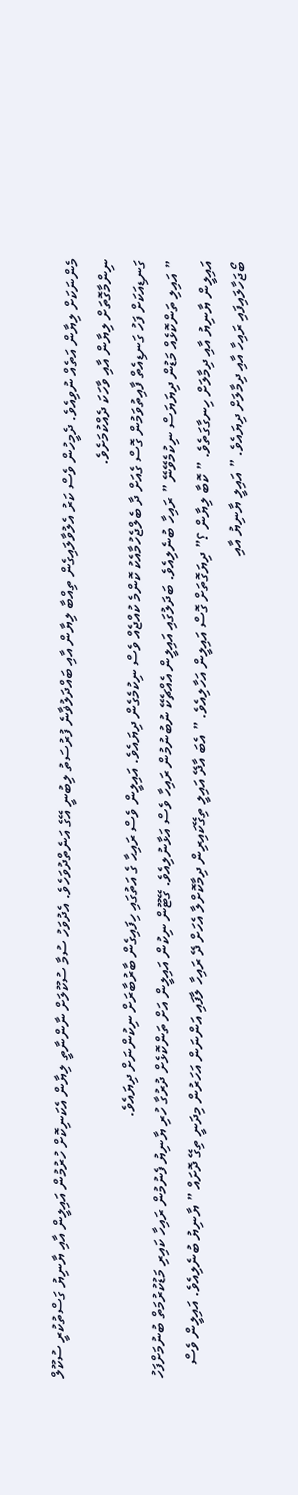މެންނަކަށް ލިޔާން އަތެއް ނުވިއެވެ. ދެމީހުން ވެސް ކަރު އެލުވާލައިގެން ތިއްބާ ލިޔާން އާއި ބައްދަލުޥާނެ ފުރުސަތު ލިބުނީ އޭގެ އަނެތްދުވަހެވެ. އެދުވަހު ސުމާ ސުކޫލަށް ނާންނާތީ ލިޔާން އެކަނިކޮށް ހުރުމުން އައިލީން އާއި ޔާނިޔު ގަސްތުކުރީ ސުކޫލް ނިންމާގޮތަށް ލިޔާން އާއި ވާހަކަ ދެއްކުމަށެވެ.
ގަނޑިއަކަށް ފަހު ގަނޑިއެތް ފާއިތުވަމުން ގޮސް ގެއަށް ދާ ބެލްޖެހުމާއެކު ކޮންމެ ކުއްޖެއް ވެސް ނިކުމެގެން ދިޔައެވެ. އައިލީން ވެސް ރައިޙާ ގެ އަތުގައި ހިފައިގެން ބާރުބާރަށް ނިކުންނަށް ދިޔައެވެ.
” އައިލި ތަންކޮޅެއް މަޑުން ދިޔަޔަސް ނިކުމެވޭނޭ ” ރައިހާ ބުނެލިއެވެ. ބަދަލުގައި އައިލީން އެއްޗެކޭ ނުބުނުމުން ރައިހާ ވެސް އަޅާނުލިއެވެ. ގޭޓޫން ނިކުން އައިލީން އަށް ތަންކޮޅެށް ދުރުގާ ހުރި ޔާނިޔު ފެނުމުން ރައިހާ ކައިރި މަޑުކުރުމަތް ބުނުމަށްފަހު އައިލީން ޔާނިޔު އާއި ދިމާލަށް ހިނގާގަތެވެ. ” ކޮބާ ލިޔާން ؟” ދިޔަގޮތަށް ގޮސް އައިލީން އަހާލިއެވެ. ” އެބަ އާދޭ އައިލީ ތިގޭކައިރިން ދިމާކޮށްލާ އެހަށް ދޭ ރައިހާ ލާފައި އަންނަން އަހަރުން މިދަނީ ތިގޭ ދޮށައް ” ޔާނިޔު ބުނެލިއެވެ. އައިލީން ވެސް ބޯޖަހާލައިފައި ރައިހާ އާއި ދިމާލަށް ދިޔައެވެ. ” އައިލީ ޔާނިޔު އާއި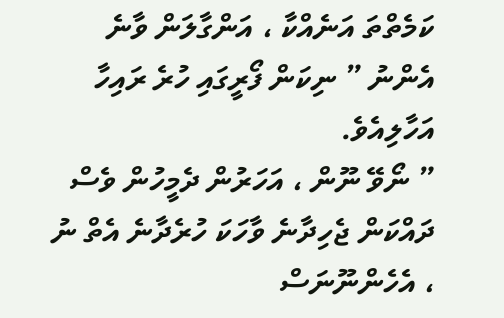ކަމެތްތަ އަނެއްކާ ، އަންގާލަން ވާނެ އެންނު ” ނިކަން ފޯރީގައި ހުރެ ރައިހާ އަހާލިއެވެ.
” ނޯވޭ ނޫން ، އަހަރުން ދެމީހުން ވެސް ދައްކަން ޖެހިދާނެ ވާހަކަ ހުރެދާނެ އެތް ނު ، އެހެންނޫނަސް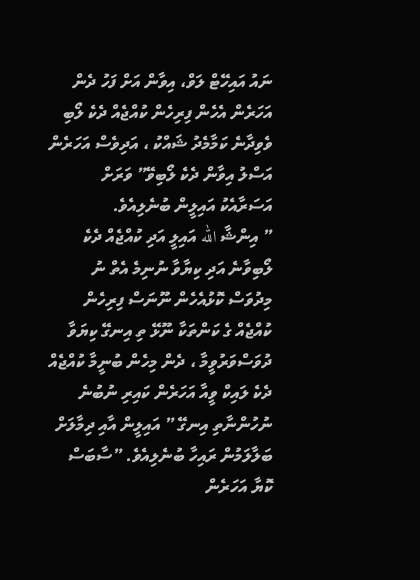ނައު އައިހޭޓް ލަވް، އިވާން އަށް ފަހު ދެން އަހަރެން އެހެން ފިރިހެން ކުއްޖެއް ދެކެ ލޯބި ވެވިދާނެ ކަމާމެދު ޝައްކު ، އަދިވެސް އަހަރެން އަސްލު އިވާން ދެކެ ލޯބިވޭ” ވަރަށް އަސަރާއެކު އައިލީން ބުނެލިއެވެ.
” އިންޝާ الله އައިލީ އަދި ކުއްޖެއް ދެކެ ލޯބިވާނެ އަދި ކިޔާވާ ނުނިމެ އެތް ނު މިދުވަސް ކޮޅުއެހެން ނޫނަސް ފިރިހެން ކުއްޖެއް ގެ ކަންތަކާ ނޫޅޭ ތި އިނގޭ ކިޔަވާ ދުވަސްވަރުވީމާ ، ދެން މިހެން ބުނީމާ ކުއްޖެއް ދެކެ ލައިކް ވީއާ އަހަރެން ކައިރި ނުބުނެ ނުހުންނާތި އިނގޭ ” އައިލީން އާއި ދިމާލަށް ބަލާލަމުން ރައިހާ ބުނެލިއެވެ. ”ސާބަސް ކޮޔާ އަހަރެން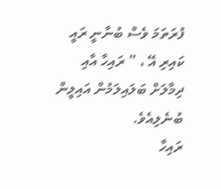ފުރަތަމަ ވެސް ބުނާނީ ރައީ ކައިރި އޭ ، ” ރައިހާ އާއި ދިމާލަށް ބަލައިލަމުން އައިލީން ބުނެލިއެވެ.
ރައިހާ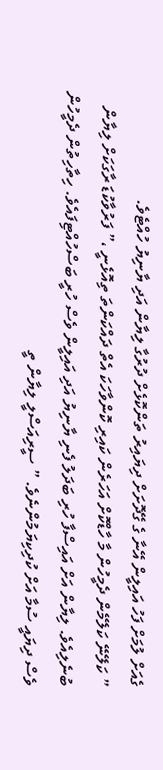ގެއަށް ލުމަށް ފަހު އައިލީން އޭނާ ގެ ގޭދޮށަށް ދިޔައިރު ތަންކޮޅެށް ދުރުގާ ލިޔާން އަދި ޔާނިޔު ހުއްޓެވެ.
” ކަލޭނޭ ކަލޭމެން ދެމީހުން މާ ހާޑްކޮށް އަހަރެން ކައިރި ކޮންވާހަކަ އެތް ދައްކަންތަ ތިއޮޅެނީ ،” ފަރުވާކުޑަ ރާގަކަށް ލިޔާން ބުނެލިއެވެ. ލިޔާން އަށް އައިސްފާ ހުރި ބަދަލު ފެނި ޔާނިޔު އަދި އައިލީން ވެސް ހުރީ ބަސްހުއްޓިފައެވެ. ހިތާހިތުން ދެމީހުން ވެސް ދިޔައީ ސުމާ އަށް ކުދިކިޔަމުންނެވެ. ” ސީރިއަސްލީ ލިޔާން ތީ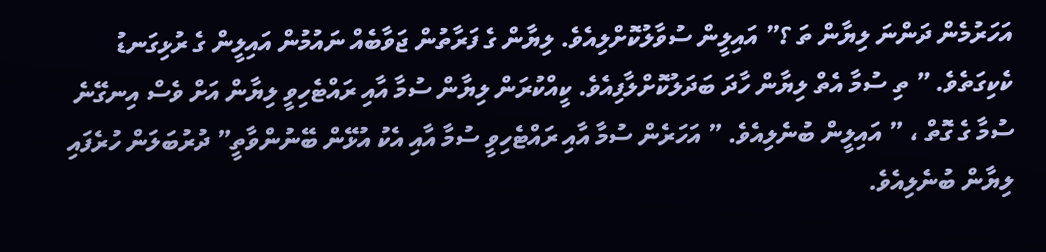އަހަރުމެން ދަންނަ ލިޔާން ތަ ؟” އައިލީން ސުވާލުކޮށްލިއެވެ. ލިޔާން ގެ ފަރާތުން ޖަވާބެއް ނައުމުން އައިލީން ގެ ރުޅިގަނޑު ކެކިގަތެވެ. ” ތި ސުމާ އެތް ލިޔާން ހާދަ ބަދަލުކޮށްލާފިއެވެ. ކީއްކުރަން ލިޔާން ސުމާ އާއި ރައްޓެހިވީ ލިޔާން އަށް ވެސް އިނގޭނެ ސުމާ ގެ ގޮތް ، ” އައިލީން ބުނެލިއެވެ. ” އަހަރެން ސުމާ އާއި ރައްޓެހިވީ ސުމާ އާއި އެކު އުޅޭން ބޭނުންވާތީ” ދުރުބަލަން ހުރެފައި ލިޔާން ބުނެލިއެވެ.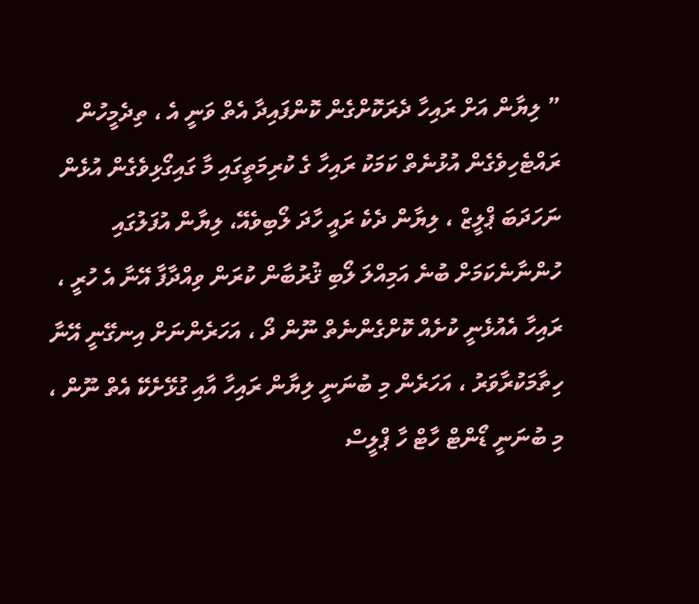” ލިޔާން އަށް ރައިހާ ދެރަކޮށްގެން ކޮންފައިދާ އެތް ވަނީ އެ ، ތިދެމީހުން ރައްޓެހިވެގެން އުޅުނެތް ކަމަކު ރައިހާ ގެ ކުރިމަތީގައި މާ ގައިގޯޅިވެގެން އުޅެން ނަހަދަބަ ޕްލީޒް ، ލިޔާން ދެކެ ރައީ ހާދަ ލޯބިވެއޭ، ލިޔާން އުފަލުގައި ހުންނާނެކަމަށް ބުނެ އަމިއްލަ ލޯބި ޤުރުބާން ކުރަން ވިއްދާފާ އޭނާ އެ ހުރީ ، ރައިހާ އެއުޅެނީ ކުށެއް ކޮށްގެންނެތް ނޫން ދޯ ، އަހަރެންނަށް އިނގޭނީ އޭނާ ހިތާމަކުރާވަރު ، އަހަރެން މި ބުނަނީ ލިޔާން ރައިހާ އާއި ގުޅޭށެކޭ އެތް ނޫން ، މި ބުނަނީ ޑޯންޓް ހާޓް ހާ ޕްލީސް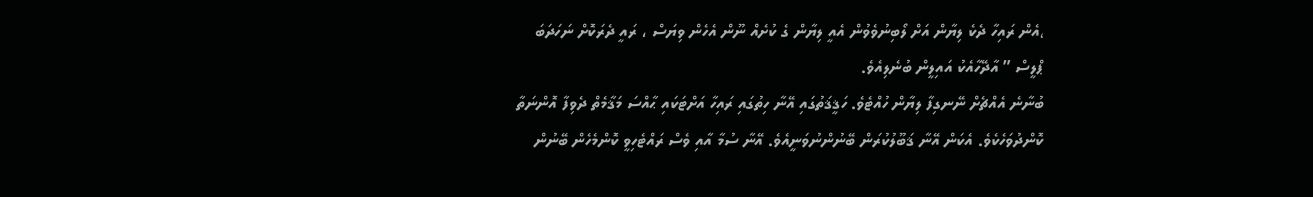،އެން ރައިހާ ދެކެ ލިޔާން އަށް ލޯބިނުވެވުން އެއީ ލިޔާން ގެ ކުށެއް ނޫން އެހެން ވިޔަސް ، ރައީ ދެރަކޮށް ނަހަދަބަ ޕްލީސް ” އާދޭހާއެކު އައިލީން ބުނެލިއެވެ.
ބުނާނެ އެއްޗެށް ނޭނގިފާ ލިޔާން ހުއްޓެވެ. ހަޤީޤަތުގައި އޭނާ ހިތުގައި ރައިހާ އަށްޓަކައި ޙާއްސަ މަޤާމެތް ދެވިފާ އޮންނަތާ ކޮންދުވަހެކެވެ. އެކަން އޭނާ ޤަބޫލުކުރަން ބޭނުންނުވަނީއެވެ. އޭނާ ސުމާ އާއި ވެސް ރައްޓެހިވީ ކޮންމެހެން ބޭނުން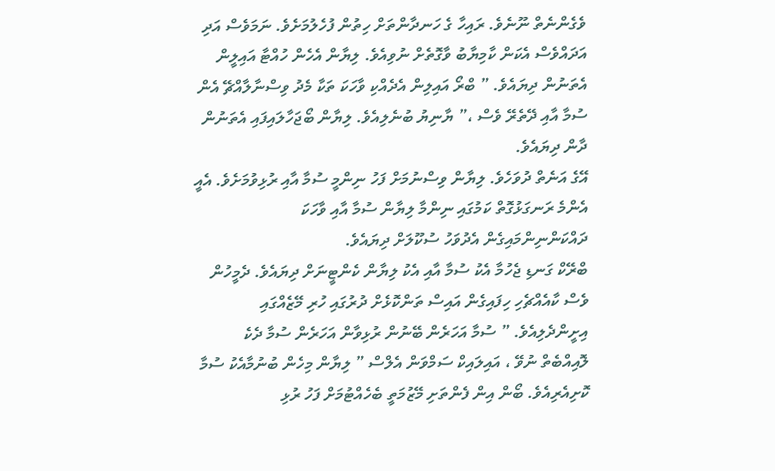ވެގެންނެތް ނޫނެވެ. ރައިހާ ގެ ހަނދާންތަށް ހިތުން ފުހެލުމަށެވެ. ނަމަވެސް އަދި އަދައްވެސް އެކަން ކާމިޔާބު ވާގޮތެށް ނުވިއެވެ. ލިޔާން އެހެން ހުއްޓާ އައިލީން އެތަނުން ދިޔައެވެ. ” ބްރޯ އައިލިން އެދެއްކި ވާހަކަ ތަކާ މެދު ވިސްނާލާއްޗޭ އެން ސުމާ އާއި ދޭތެރޭ ވެސް ،” ޔާނިޔު ބުނެލިއެވެ. ލިޔާން ބޯޖަހާލައިފައި އެތަނުން ދާން ދިޔައެވެ.
އޭގެ އަނެތް ދުވަހެވެ. ލިޔާން ވިސްނުމަށް ފަހު ނިންމީ ސުމާ އާއި ރުޅިވުމަށެވެ. އެއީ އެންމެ ރަނގަޅުގޮތް ކަމުގައި ނިންމާ ލިޔާން ސުމާ އާއި ވާހަކަ ދައްކަންނިންމައިގެން އެދުވަހު ސުކޫލަށް ދިޔައެވެ.
ބްރޭކް ގަނޑި ޖެހުމާ އެކު ސުމާ އާއި އެކު ލިޔާން ކެންޓީނަށް ދިޔައެވެ. ދެމީހުން ވެސް ކާއެއްޗެހި ހިފައިގެން އައިސް ތަންކޮޅެށް ދުރުގައި ހުރި މޭޒެއްގައި އިށީންދެލިއެވެ. ” ސުމާ އަހަރެން ބޭނުން ރުޅިވާން އަހަރެން ސުމާ ދެކެ ލޮއިއްބެތް ނުވޭ ، އައިލައިކް ސަމްވަން އެލްސް ” ލިޔާން މިހެން ބުނުމާއެކު ސުމާ ކޮށިއެރިއެވެ. ބޯން އިން ފެންތަށި މޭޒުމަތީ ބެހެއްޓުމަށް ފަހު ރުޅި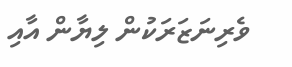ވެރިނަޒަރަކުން ލިޔާން އާއި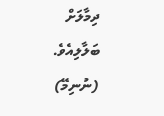ދިމާލަށް ބަލާލިއެވެ.
(ނުނިމޭ)